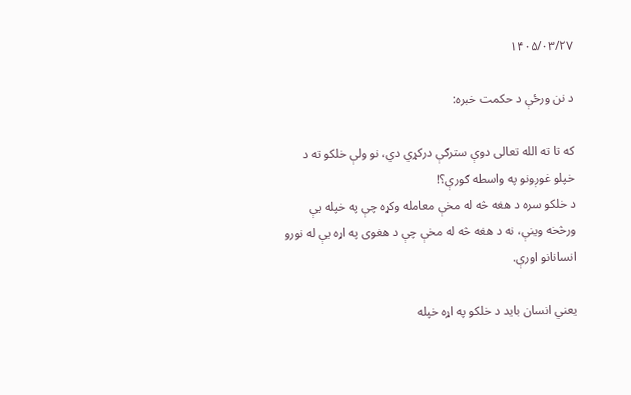۱۴۰۵/۰۳/۲۷

د نن ورځې د حکمت خبره:

که تا ته الله تعالی دوې سترګې درکړي دي، نو ولې خلکو ته د خپلو غوږونو په واسطه ګورې؟!
د خلکو سره د هغه څه له مخې معامله وکړه چې په خپله یې ورڅخه وینې، نه د هغه څه له مخې چې د هغوی په اړه یې له نورو انسانانو اورې.

يعني انسان باید د خلکو په اړه خپله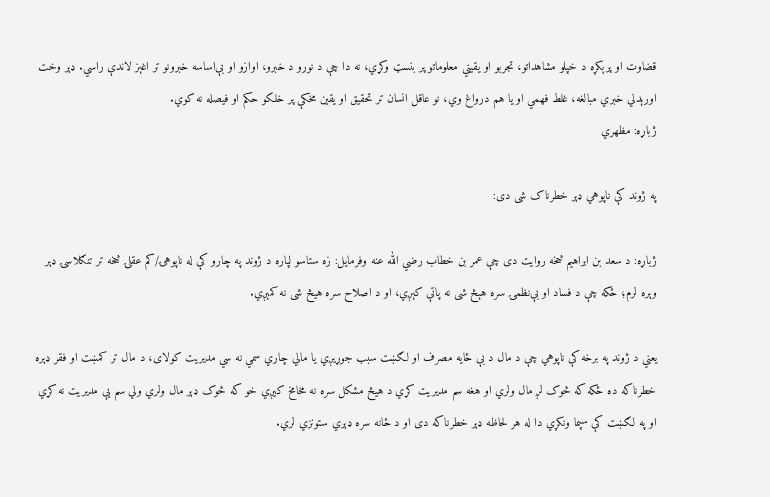قضاوت او پرېکړه د خپلو مشاهداتو، تجربو او یقیني معلوماتو پر بنسټ وکړي، نه دا چې د نورو د خبرو، اوازو او بې‌اساسه خبرونو تر اغېز لاندې راسي. ډېر وخت اورېدلي خبري مبالغه، غلط فهمي او یا هم درواغ وي، نو عاقل انسان تر تحقیق او یقین مخکې پر خلکو حکم او فيصله نه کوي.
ژباړه: مظهري

په ژوند کې ناپوهي ډېر خطرناک شی دی:

ژباړه: د سعد بن ابراهيم څخه روايت دی چې عمر بن خطاب رضي الله عنه وفرمايل: زه ستاسو لپاره د ژوند په چارو کې له ناپوهۍ/کم عقلۍ څخه تر تنګلاسۍ ډېر وېره لرم؛ ځکه چې د فساد او بې‌نظمۍ سره هېڅ شی نه پاتې کېږي، او د اصلاح سره هيڅ شی نه کمېږي.

يعني د ژوند په برخه کې ناپوهي چې د مال د بې ځايه مصرف او لګښت سبب جوړيږي يا مالي چاري سمي نه سي مديريت کولای، د مال تر کمښت او فقر ډېره خطرناکه ده ځکه که څوک لږ مال ولري او هغه سم مديريت کړي د هيڅ مشکل سره نه مخامخ کيږي خو که څوک ډېر مال ولري ولي سم يې مديريت نه کړي او په لګښت کې سپما ونکړي دا له هر لحاظه ډېر خطرناکه دی او د ځانه سره ډېري ستونزي لري.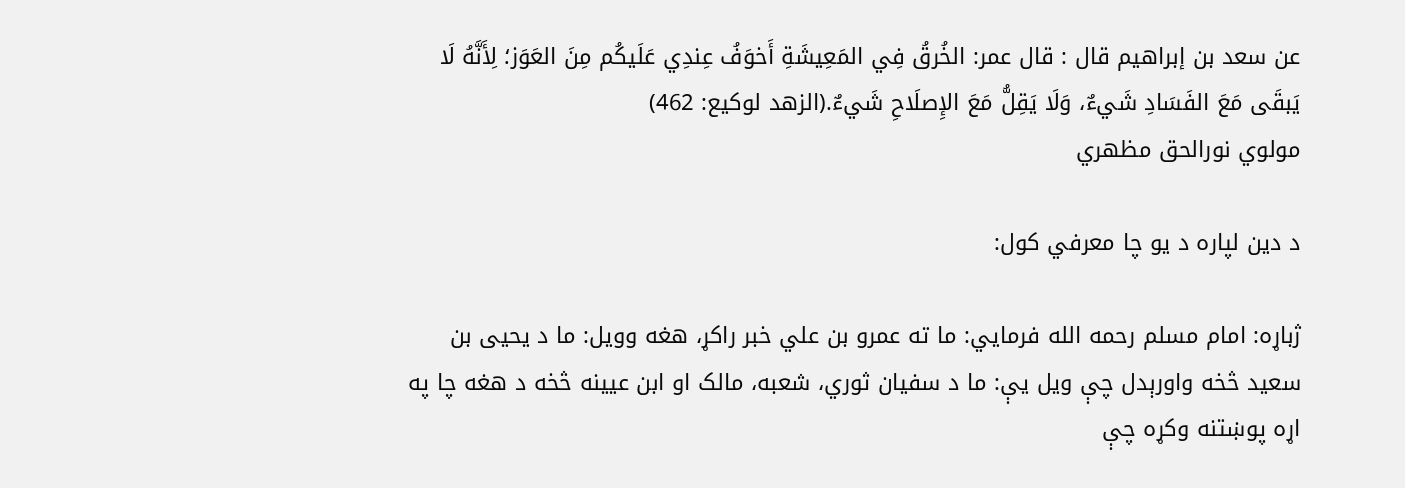عن سعد بن إبراهيم قال : قال عمر: الخُرقُ فِي المَعِيشَةِ أَخوَفُ عِندِي عَلَيكُم مِنَ العَوَز؛ لِأَنَّهُ لَا يَبقَى مَعَ الفَسَادِ شَيءٌ، وَلَا يَقِلُّ مَعَ الإِصلَاحِ شَيءٌ.(الزهد لوکيع: 462)
مولوي نورالحق مظهري

د دین لپاره د یو چا معرفي کول:

ژباړه: امام مسلم رحمه الله فرمايي: ما ته عمرو بن علي خبر راکړ، هغه وويل: ما د يحيی بن سعيد څخه واورېدل چې ويل يې: ما د سفيان ثوري، شعبه، مالک او ابن عيينه څخه د هغه چا په اړه پوښتنه وکړه چې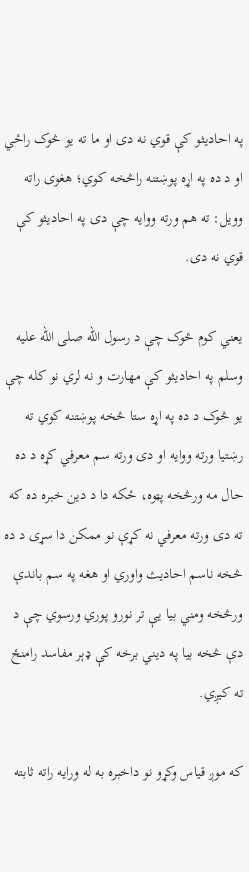په احاديثو کې قوي نه دی او ما ته يو څوک راځي او د ده په اړه پوښتنه راڅخه کوي؛ هغوی راته وويل: ته هم ورته ووايه چې دی په احاديثو کې قوي نه دی.

يعني کوم څوک چې د رسول الله صلی الله عليه وسلم په احاديثو کې مهارت و نه لري نو کله چې يو څوک د ده په اړه ستا څخه پوښتنه کوي ته رښتيا ورته ووايه او دی ورته سم معرفي کړه د ده حال مه ورڅخه پټوه، ځکه دا د دين خبره ده که ته دی ورته معرفي نه کړې نو ممکن دا سړی د ده څخه ناسم احاديث واوري او هغه په سم باندې ورڅخه ومني بيا يې تر نورو پوري ورسوي چې د دې څخه بيا په ديني برخه کې ډېر مفاسد رامنځ ته کيږي.

که موږ قياس وکړو نو داخبره به له ورايه راته ثابته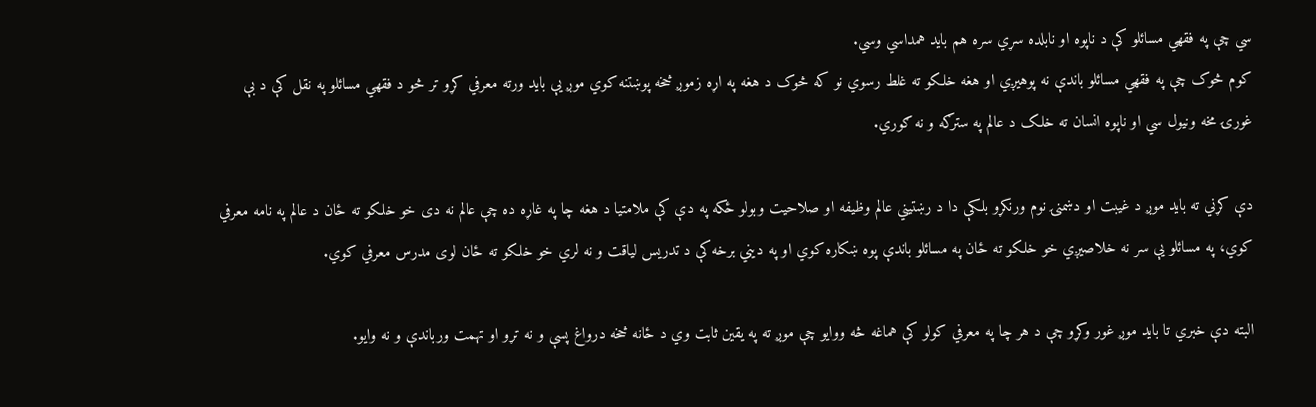سي چې په فقهي مسائلو کې د ناپوه او نابلده سړي سره هم بايد همداسي وسي.
کوم څوک چې په فقهي مسائلو باندې نه پوهيږي او هغه خلکو ته غلط رسوي نو که څوک د هغه په اړه زموږ څخه پوښتنه کوي موږ يې بايد ورته معرفي کړو تر څو د فقهي مسائلو په نقل کې د بې غورۍ مخه ونيول سي او ناپوه انسان ته خلک د عالم په سترګه و نه ګوري.

دې کړني ته باید موږ د غیبت او دښمنۍ نوم ورنکړو بلکې دا د رښتیني عالم وظیفه او صلاحیت وبولو ځکه په دې کې ملامتیا د هغه چا په غاړه ده چې عالم نه دی خو خلکو ته ځان د عالم په نامه معرفي کوي، په مسائلو یې سر نه خلاصیږي خو خلکو ته ځان په مسائلو باندې پوه ښکاره کوي او په دیني برخه کې د تدریس لیاقت و نه لري خو خلکو ته ځان لوی مدرس معرفي کوي.

البته دې خبري تا باید موږ غور وکړو چې د هر چا په معرفي کولو کې هماغه څه ووایو چې موږ ته په یقین ثابت وي د ځانه څخه درواغ پسې و نه تړو او تهمت ورباندې و نه وایو.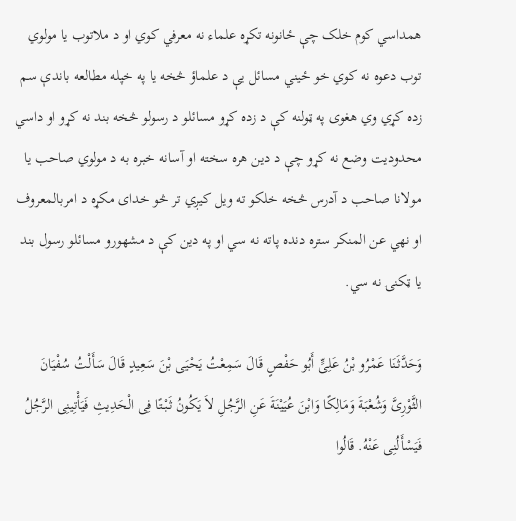همداسي کوم خلک چې ځانونه تکړه علماء نه معرفي کوي او د ملاتوب یا مولوي توب دعوه نه کوي خو ځیني مسائل یې د علماؤ څخه یا په خپله مطالعه باندې سم زده کړي وي هغوی په ټولنه کې د زده کړو مسائلو د رسولو څخه بند نه کړو او داسي محدودیت وضع نه کړو چې د دین هره سخته او آسانه خبره به د مولوي صاحب یا مولانا صاحب د آدرس څخه خلکو ته ویل کیږي تر څو خدای مکړه د امربالمعروف او نهي عن المنکر ستره دنده پاته نه سي او په دین کې د مشهورو مسائلو رسول بند یا ټکنۍ نه سي.

وَحَدَّثَنَا عَمْرُو بْنُ عَلِىٍّ أَبُو حَفْصٍ قَالَ سَمِعْتُ يَحْيَى بْنَ سَعِيدٍ قَالَ سَأَلْتُ سُفْيَانَ الثَّوْرِىَّ وَشُعْبَةَ وَمَالِكًا وَابْنَ عُيَيْنَةَ عَنِ الرَّجُلِ لاَ يَكُونُ ثَبْتًا فِى الْحَدِيثِ فَيَأْتِينِى الرَّجُلُ فَيَسْأَلُنِى عَنْهُ. قَالُوا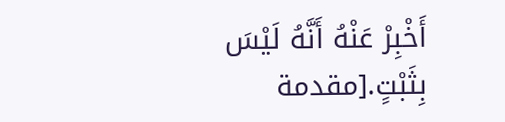أَخْبِرْ عَنْهُ أَنَّهُ لَيْسَ بِثَبْتٍ.[مقدمة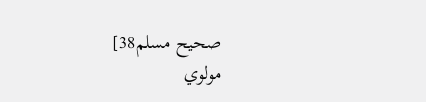صحيح مسلم38]
مولوي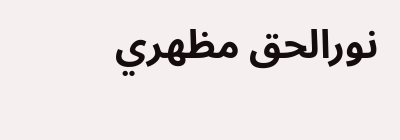نورالحق مظهري